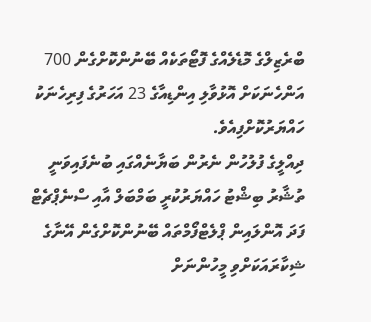ބްރެޒިލްގެ މޮޑެލެއްގެ ފޮޓޯތަކެއް ބޭނުންކޮށްގެން 700 އަންހެނަކަށް އޮޅުވާލި އިންޑިއާގެ 23 އަހަރުގެ ފިރިހެނަކު ހައްޔަރުކޮށްފިއެވެ.
ދިއްލީގެ ފުލުހުން ނެރުން ބަޔާނެއްގައި ބުނެފައިވަނީ ތުޝާރު ބިޝްޓު ހައްޔަރުކުރީ ބަމްބަލް އާއި ސްނެޕްޗެޓް ފަދަ އޮންލައިން ޕްލެޓްފޯމްތައް ބޭނުންކޮށްގެން އޭނާގެ ޝިކާރައަކަށްވި މީހުންނަށް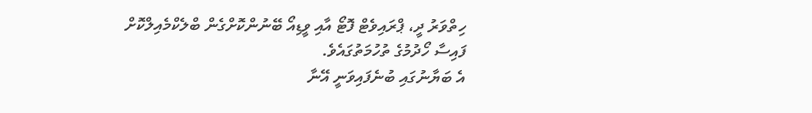ހިތްވަރު ދީ، ޕްރައިވެޓް ފޮޓޯ އާއި ވީޑިއޯ ބޭނުންކޮށްގެން ބްލެކްމެއިލްކޮށް ފައިސާ ހޯދުމުގެ ތުހުމަތުގައެވެ.
އެ ބަޔާނުގައި ބުނެފައިވަނީ އޭނާ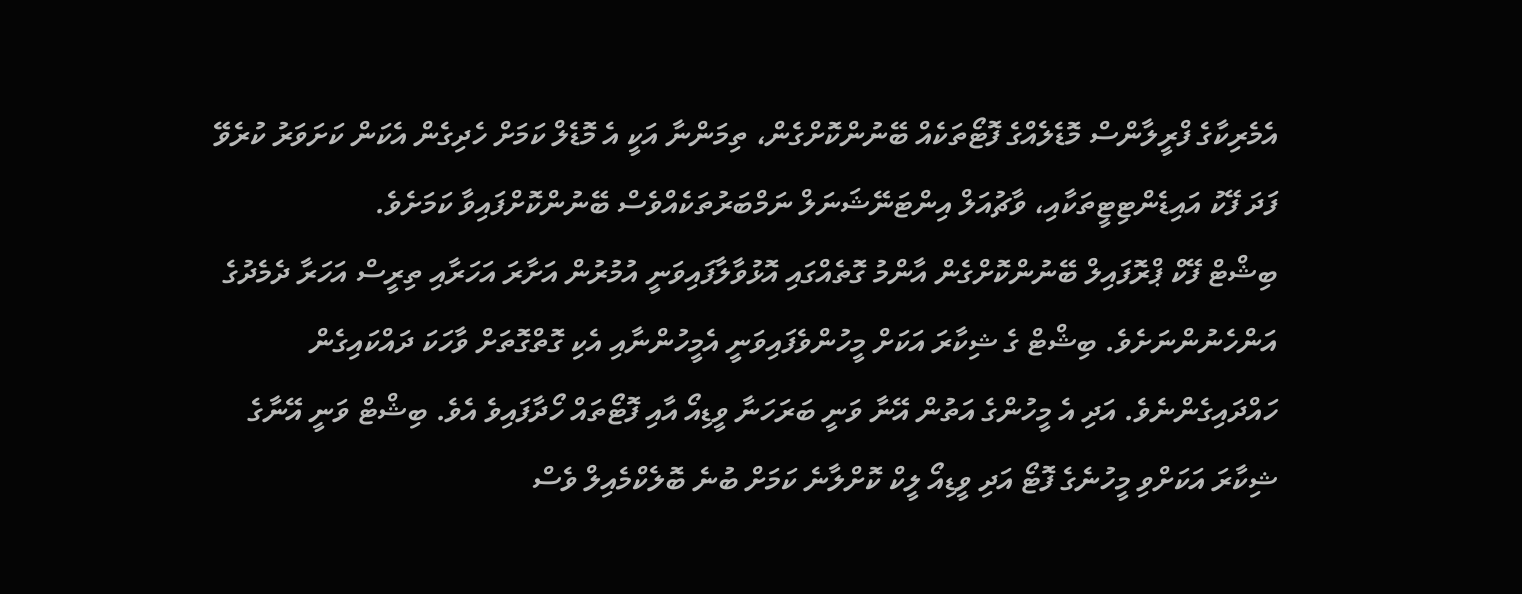އެމެރިކާގެ ފްރީލާންސް މޮޑެލެއްގެ ފޮޓޯތަކެއް ބޭނުންކޮށްގެން، ތިމަންނާ އަކީ އެ މޮޑެލް ކަމަށް ހެދިގެން އެކަން ކަށަވަރު ކުރެވޭ ފަދަ ފޭކު އައިޑެންޓިޓީތަކާއި، ވާޗުއަލް އިންޓަނޭޝަނަލް ނަމްބަރުތަކެއްވެސް ބޭނުންކޮށްފައިވާ ކަމަށެވެ.
ބިޝްޓް ފޭކް ޕްރޮފައިލް ބޭނުންކޮށްގެން އާންމު ގޮތެއްގައި އޮޅުވާލާފައިވަނީ އުމުރުން އަށާރަ އަހަރާއި ތިރީސް އަހަރާ ދެމެދުގެ އަންހެނުންނަށެވެ. ބިޝްޓް ގެ ޝިކާރަ އަކަށް މީހުންވެފައިވަނީ އެމީހުންނާއި އެކި ގޮތްގޮތަށް ވާހަކަ ދައްކައިގެން ހައްދައިގެންނެވެ. އަދި އެ މީހުންގެ އަތުން އޭނާ ވަނީ ބަރަހަނާ ވީޑިއޯ އާއި ފޮޓޯތައް ހޯދާފައިވެ އެވެ. ބިޝްޓް ވަނީ އޭނާގެ ޝިކާރަ އަކަށްވި މީހުނެގެ ފޮޓޯ އަދި ވީޑިއޯ ލީކް ކޮށްލާނެ ކަމަށް ބުނެ ބޮލެކްމެއިލް ވެސް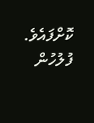ކޮށްފައެވެ.
ފުލުހުން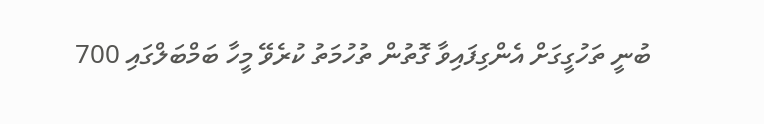ބުނީ ތަހުގީގަށް އެންގިފައިވާ ގޮތުން ތުހުމަތު ކުރެވޭ މީހާ ބަމްބަލްގައި 700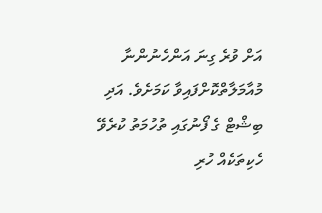އަށް ވުރެ ގިނަ އަންހެނުންނާ މުއާމަލާތްކޮށްފައިވާ ކަމަށެވެ. އަދި ބިޝްޓް ގެ ފޯނުގައި ތުހުމަތު ކުރެވޭ ހެކިތަކެއް ހުރި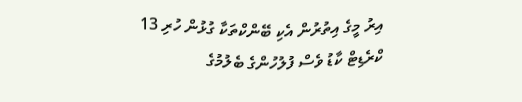އިރު މީގެ އިތުރުން އެކި ބޭންކްތަކާ ގުޅުން ހުރި 13 ކްރެޑިޓް ކާޑު ވެސް ފުލުހުންގެ ބެލުމުގެ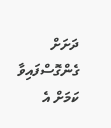ދަށަށް ގެންގޮސްފައިވާ ކަމަށް އެ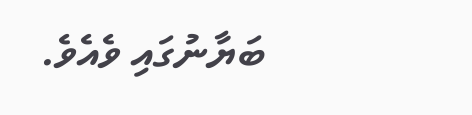ބަޔާނުގައި ވެއެވެ.